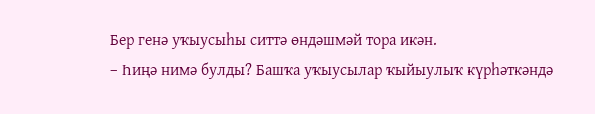Бер генә уҡыусыһы ситтә өндәшмәй тора икән.
– Һиңә нимә булды? Башҡа уҡыусылар ҡыйыулыҡ күрһәткәндә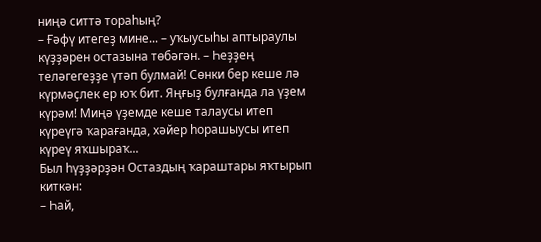ниңә ситтә тораһың?
– Ғәфү итегеҙ мине... – уҡыусыһы аптыраулы күҙҙәрен остазына төбәгән. – Һеҙҙең теләгегеҙҙе үтәп булмай! Сөнки бер кеше лә күрмәҫлек ер юҡ бит. Яңғыҙ булғанда ла үҙем күрәм! Миңә үҙемде кеше талаусы итеп күреүгә ҡарағанда, хәйер һорашыусы итеп күреү яҡшыраҡ...
Был һүҙҙәрҙән Остаздың ҡараштары яҡтырып киткән:
– Һай,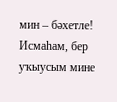мин – бәхетле! Исмаһам, бер уҡыусым мине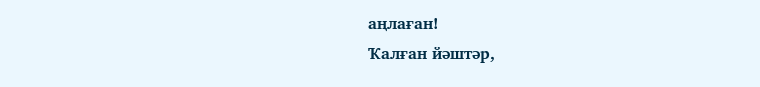аңлаған!
Ҡалған йәштәр,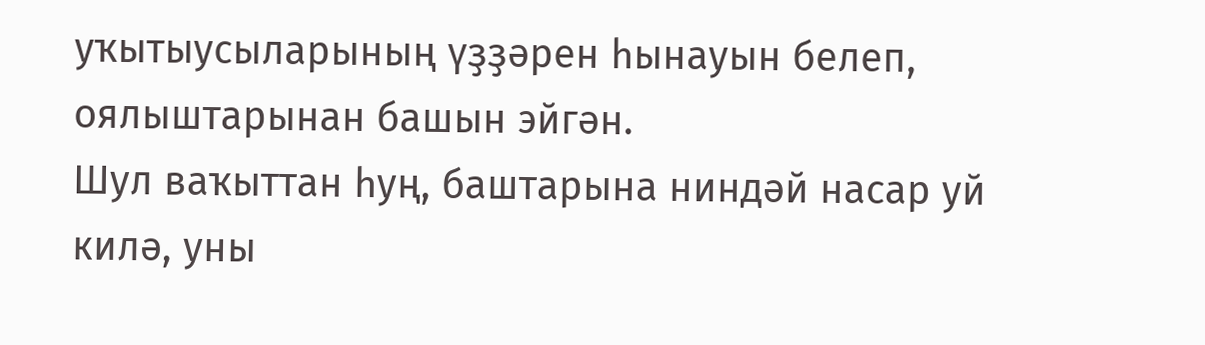уҡытыусыларының үҙҙәрен һынауын белеп, оялыштарынан башын эйгән.
Шул ваҡыттан һуң, баштарына ниндәй насар уй килә, уны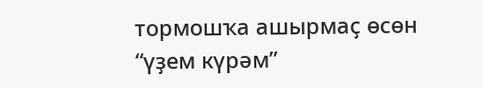тормошҡа ашырмаҫ өсөн “үҙем күрәм”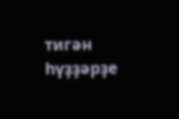тигән һүҙҙәрҙе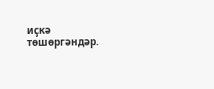иҫкә төшөргәндәр.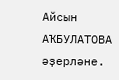Айсын АҠБУЛАТОВА әҙерләне.